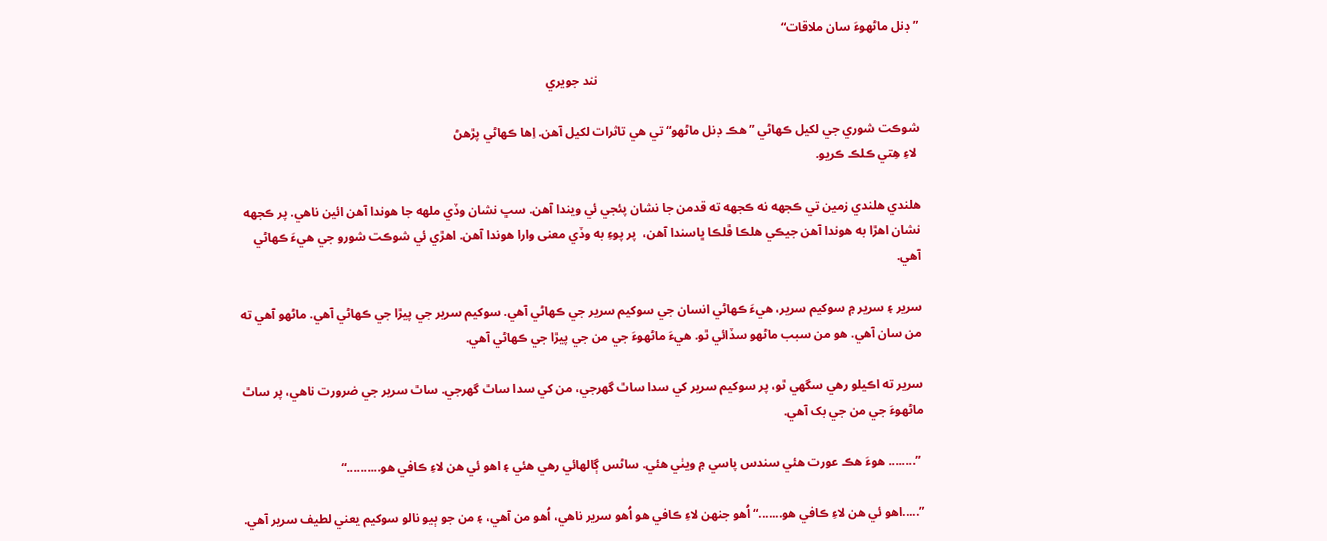”ڊنل ماڻهوءَ سان ملاقات“

                                                                                                       نند جويري

شوڪت شوري جي لکيل ڪهاڻي ”هڪ ڊنل ماڻهو“ تي هي تاثرات لکيل آهن. اِها ڪهاڻي پڙهڻ
 لاءِ هِتي ڪلڪ ڪريو.

هلندي هلندي زمين تي ڪجهه نه ڪجهه ته قدمن جا نشان پئجي ئي ويندا آهن. سڀ نشان وڏي ملهه جا هوندا آهن ائين ناهي. پر ڪجهه نشان اهڙا به هوندا آهن جيڪي هلڪا ڦلڪا ڀاسندا آهن،  پر پوءِ به وڏي معنى وارا هوندا آهن. اهڙي ئي شوڪت شورو جي هيءَ ڪهاڻي آهي.

سرير ۽ سرير ۾ سوکيم سرير، هيءَ ڪهاڻي انسان جي سوکيم سرير جي ڪهاڻي آهي. سوکيم سرير جي پيڙا جي ڪهاڻي آهي. ماڻهو آهي ته من سان آهي. هو من سبب ماڻهو سڏائي ٿو. هيءَ ماڻهوءَ جي من جي پيڙا جي ڪهاڻي آهي.

سرير ته اڪيلو رهي سگهي ٿو، پر سوکيم سرير کي سدا ساٿ گهرجي، من کي سدا ساٿ گهرجي. ساٿ سرير جي ضرورت ناهي، پر ساٿ ماڻهوءَ جي من جي بک آهي.

 ”........ هوءَ هڪ عورت هئي سندس پاسي ۾ ويٺي هئي. ساڻس ڳالهائي رهي هئي ۽ اهو ئي هن لاءِ ڪافي هو..........“

”.....اهو ئي هن لاءِ ڪافي هو.......“ اُهو جنهن لاءِ ڪافي هو اُهو سرير ناهي، اُهو من آهي، ۽ من جو ٻيو نالو سوکيم يعني لطيف سرير آهي.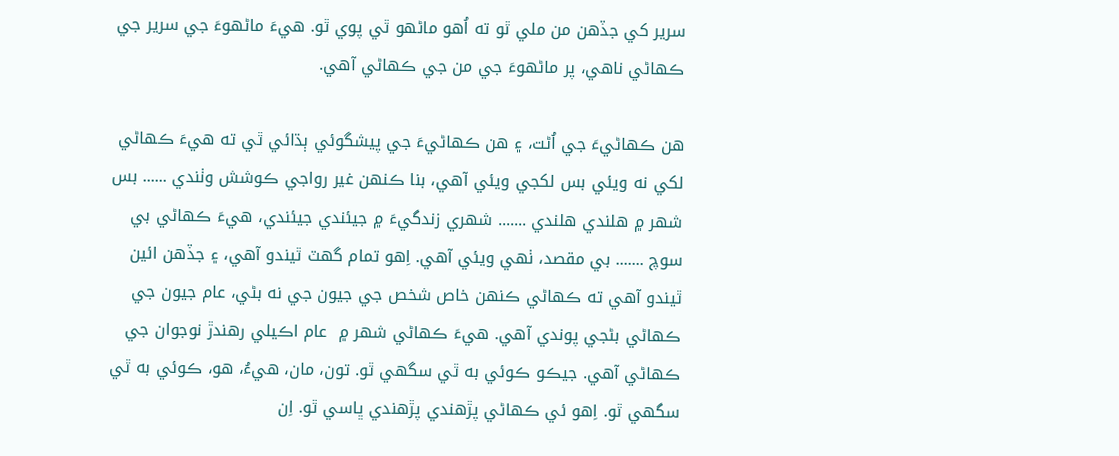سرير کي جڏهن من ملي ٿو ته اُهو ماڻهو ٿي پوي ٿو. هيءَ ماڻهوءَ جي سرير جي ڪهاڻي ناهي، پر ماڻهوءَ جي من جي ڪهاڻي آهي.

هن ڪهاڻيءَ جي اُڻت، ۽ هن ڪهاڻيءَ جي پيشگوئي ٻڌائي ٿي ته هيءَ ڪهاڻي لکي نه ويئي بس لکجي ويئي آهي، بنا ڪنهن غير رواجي ڪوشش وٺندي ...... بس شهر ۾ هلندي هلندي ....... شهري زندگيءَ ۾ جيئندي جيئندي، هيءَ ڪهاڻي بي سوچ ....... بي مقصد، ٺهي ويئي آهي. اِهو تمام گهٽ ٿيندو آهي، ۽ جڏهن ائين ٿيندو آهي ته ڪهاڻي ڪنهن خاص شخص جي جيون جي نه بڻي، عام جيون جي ڪهاڻي بڻجي پوندي آهي. هيءَ ڪهاڻي شهر ۾  عام اڪيلي رهندڙ نوجوان جي ڪهاڻي آهي. جيڪو ڪوئي به ٿي سگهي ٿو. تون، مان، هيءُ، هو، ڪوئي به ٿي سگهي ٿو. اِهو ئي ڪهاڻي پڙهندي پڙهندي ڀاسي ٿو. اِن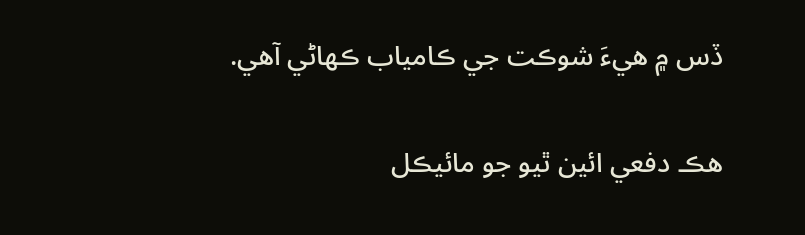ڏس ۾ هيءَ شوڪت جي ڪامياب ڪهاڻي آهي.

هڪ دفعي ائين ٿيو جو مائيڪل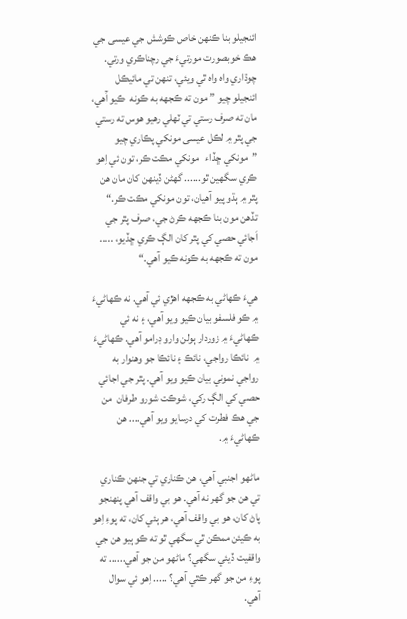ائنجيلو بنا ڪنهن خاص ڪوشش جي عيسى جي هڪ خوبصورت مورتيءَ جي رچناڪري ورتي. چوڌاري واه واه ٿي ويئي، تنهن تي مائيڪل ائنجيلو چيو ” مون ته ڪجهه به ڪونه  ڪيو آَهي، مان ته صرف رستي تي ٽهلي رهيو هوس ته رستي جي پٿر ۾ لڪل عيسى مونکي پڪاري چيو ”مونکي ڇڏاء   مونکي مڪت ڪر، تون ئي اِهو ڪري سگهين ٿو...... گهڻن ڏينهن کان مان هن پٿر ۾ ٻڌو پيو آهيان، تون مونکي مڪت ڪر.“ تڏهن مون بنا ڪجهه ڪرڻ جي، صرف پٿر جي اَجائي حصي کي پٿر کان الڳ ڪري ڇڏيو، ..... مون ته ڪجهه به ڪونه ڪيو آهي.“

هيءَ ڪهاڻي به ڪجهه اهڙي ئي آهي. نه ڪهاڻيءَ ۾ ڪو فلسفو بيان ڪيو ويو آهي، ۽ نه ئي ڪهاڻيءَ ۾ زوردار ٻولن وارو ڊرامو آهي. ڪهاڻيءَ ۾  نائڪا رواجي، نائڪ ۽ نائڪا جو وهنوار به رواجي نموني بيان ڪيو ويو آهي. پٿر جي اجائي حصي کي الڳ رکي، شوڪت شورو طرفان  من جي هڪ فطرت کي درسايو ويو آهي.... هن ڪهاڻيءَ ۾.

ماڻهو اجنبي آهي، هن ڪناري تي جنهن ڪناري تي هن جو گهر نه آهي. هو بي واقف آهي پنهنجو پاڻ کان، هو بي واقف آهي، هر ٻئي کان، ته پوءِ اِهو به ڪيئن ممڪن ٿي سگهي ٿو ته ڪو ٻيو هن جي واقفيت ڏيئي سگهي؟ ماڻهو من جو آهي...... ته پوءِ من جو گهر ڪٿي آهي؟ ..... اِهو ئي سوال آهي.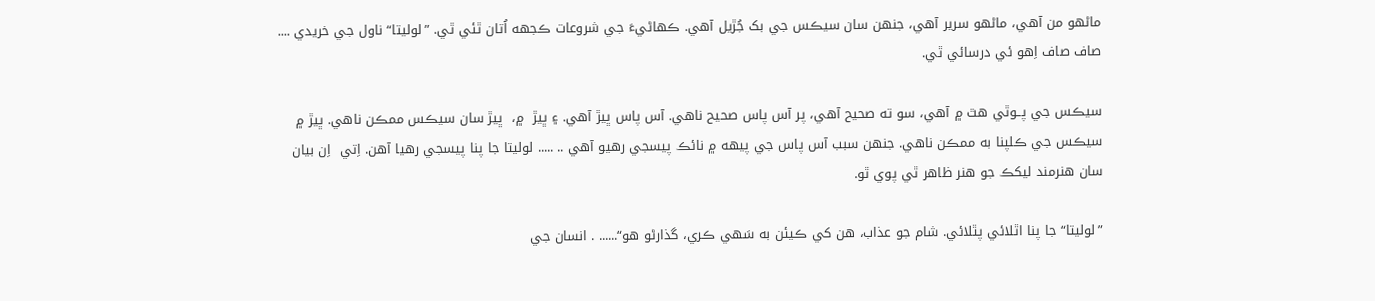ماڻهو من آهي، ماڻهو سرير آهي، جنهن سان سيڪس جي بک جُڙيل آهي. ڪهاڻيءَ جي شروعات ڪجهه اُتان ٿئي ٿي. ”لوليتا“ ناول جي خريدي .... صاف صاف اِهو ئي درسائي ٿي.

سيڪس جي پــوٿي هٿ ۾ آهي، سو ته صحيح آهي، پر آس پاس صحيح ناهي. آس پاس ڀيڙ آهي. ۽ ڀيڙ  ۾،  ڀيڙ سان سيڪس ممڪن ناهي. ڀيڙ ۾ سيڪس جي ڪلپنا به ممڪن ناهي. جنهن سبب آس پاس جي پيهه ۾ نائڪ پيسجي رهيو آهي .. ..... لوليتا جا پنا پيسجي رهيا آهن. اِتي  اِن بيان سان هنرمند ليکڪ جو هنر ظاهر ٿي پوي ٿو.

”لوليتا“ جا پنا اٿلائي پٿلائي. شام جو عذاب، هن کي ڪيئن به سَهي ڪري، گذارڻو هو“...... . انسان جي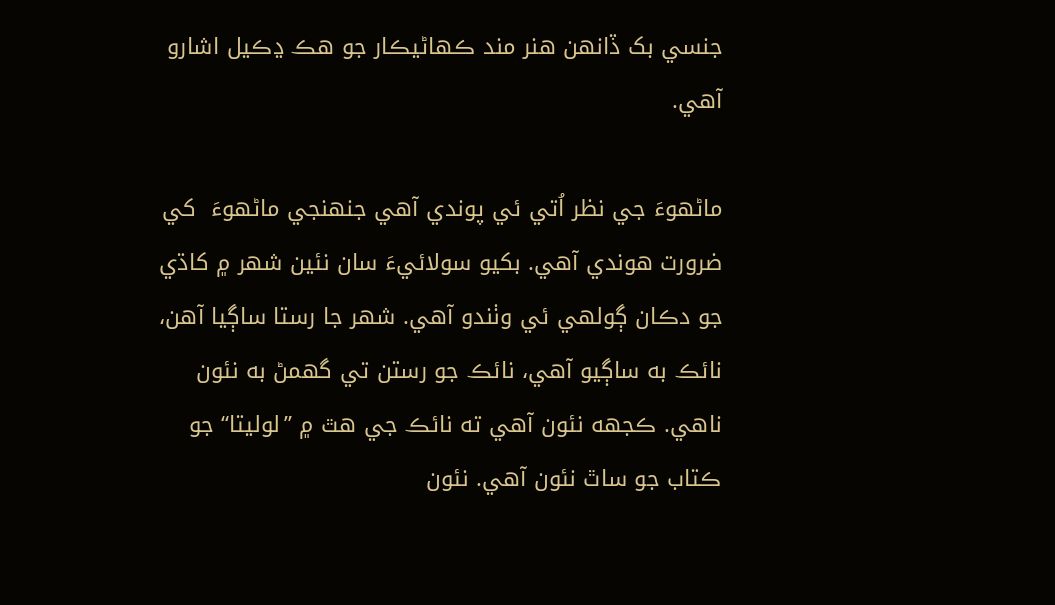جنسي بک ڏانهن هنر مند ڪهاڻيڪار جو هڪ ڍڪيل اشارو آهي.

ماڻهوءَ جي نظر اُتي ئي پوندي آهي جنهنجي ماڻهوءَ  کي ضرورت هوندي آهي. بکيو سولائيءَ سان نئين شهر ۾ کاڌي جو دڪان ڳولهي ئي وٺندو آهي. شهر جا رستا ساڳيا آهن، نائڪ به ساڳيو آهي، نائڪ جو رستن تي گهمڻ به نئون ناهي. ڪجهه نئون آهي ته نائڪ جي هٿ ۾ ”لوليتا“ جو ڪتاب جو ساٿ نئون آهي. نئون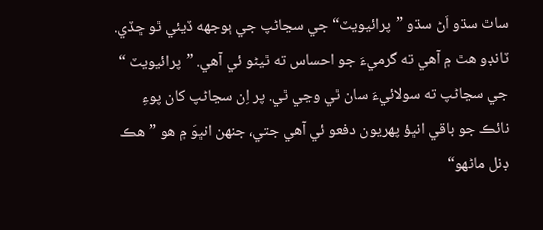ساٿ سڌو اَڻ سڌو ”پرائيويٽ“ جي سڃاڻپ جي ٻوجهه ڏيئي ٿو ڇڏي. ٽانڊو هٿ ۾ آهي ته گرميءَ جو احساس ته ٿيڻو ئي آهي. ”پرائيويٽ “ جي سڃاڻپ ته سولائيءَ سان ٿي وڃي ٿي. پر اِن سڃاڻپ کان پوءِ نائڪ جو باقي انڀؤ پهريون دفعو ئي آهي جتي، جنهن انڀوَ ۾ هو ”هڪ ڊنل ماڻهو“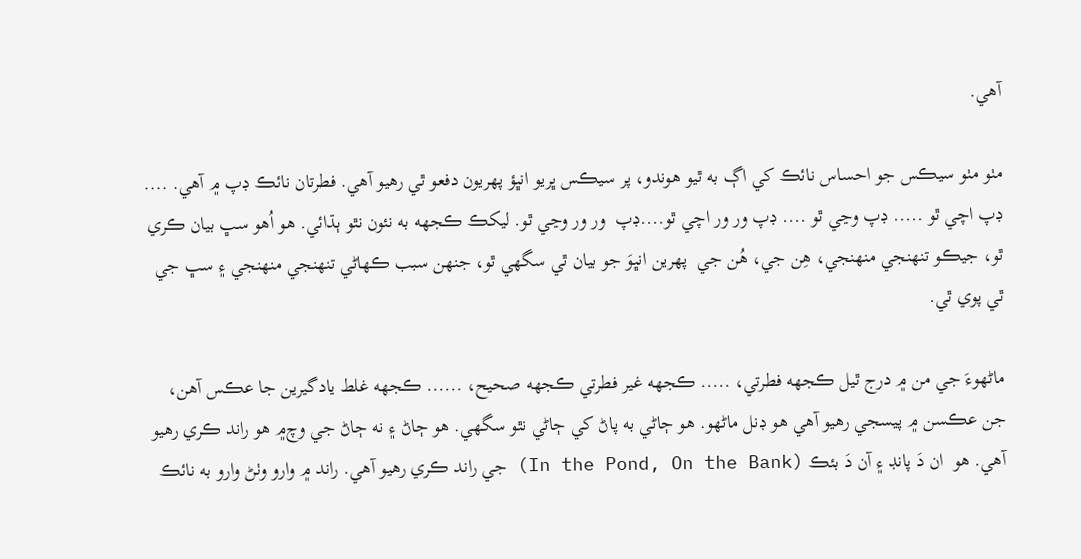آهي.

مٺو مٺو سيڪس جو احساس نائڪ کي اڳ به ٿيو هوندو، پر سيڪس ڀريو انڀؤ پهريون دفعو ٿي رهيو آهي. فطرتان نائڪ ڊپ ۾ آهي. .... ڊپ اچي ٿو ..... ڊپ وڃي ٿو .... ڊپ ور ور اچي ٿو....ڊپ  ور ور وڃي ٿو. ليکڪ ڪجهه به نئون نٿو ٻڌائي. هو اُهو سڀ بيان ڪري ٿو، جيڪو تنهنجي منهنجي، هِن جي، هُن جي  پهرين انڀوَ جو بيان ٿي سگهي ٿو، جنهن سبب ڪهاڻي تنهنجي منهنجي ۽ سڀ جي ٿي پوي ٿي.

ماڻهوءَ جي من ۾ درج ٿيل ڪجهه فطرتي، ..... ڪجهه غير فطرتي ڪجهه صحيح، ...... ڪجهه غلط يادگيرين جا عڪس آهن، جن عڪسن ۾ پيسجي رهيو آهي هو ڊنل ماڻهو. هو ڄاڻي به پاڻ کي ڄاڻي نٿو سگهي. هو ڄاڻ ۽ نه ڄاڻ جي وچ۾ هو راند ڪري رهيو آهي. هو  ان دَ پانڊ ۽ آن دَ بئڪ (In the Pond, On the Bank) جي راند ڪري رهيو آهي. راند ۾ وارو وٺڻ وارو به نائڪ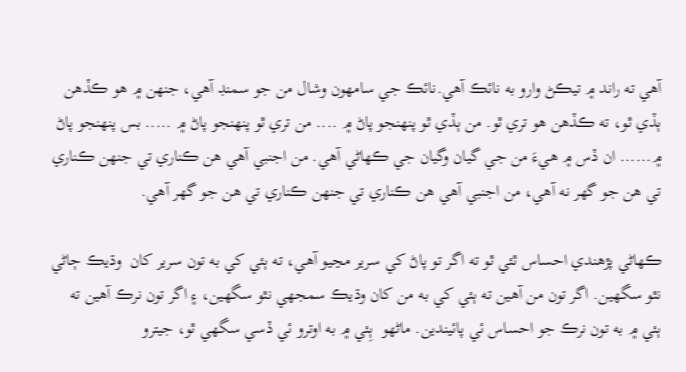آهي ته راند ۾ تيڪڻ وارو به نائڪ آهي.نائڪ جي سامهون وشال من جو سمنڊ آهي، جنهن ۾ هو ڪڏهن ٻڏي ٿو، ته ڪڏهن هو تري ٿو. من ٻڏي ٿو پنهنجو پاڻ ۾ .... من تري ٿو پنهنجو پاڻ ۾ ..... بس پنهنجو پاڻ ۾...... ان ڏس ۾ هيءَ من جي گيان وگيان جي ڪهاڻي آهي. من اجنبي آهي هن ڪناري تي جنهن ڪناري تي هن جو گهر نه آهي، من اجنبي آهي هن ڪناري تي جنهن ڪناري تي هن جو گهر آهي.

ڪهاڻي پڙهندي احساس ٿئي ٿو ته اگر تو پاڻ کي سرير مڃيو آهي، ته ٻئي کي به تون سرير کان  وڌيڪ ڄاڻي نٿو سگهين. اگر تون من آهين ته ٻئي کي به من کان وڌيڪ سمجهي نٿو سگهين، ۽ اگر تون نرڪ آهين ته ٻئي ۾ به تون نرڪ جو احساس ئي پائيندين. ماڻهو  ٻِئي ۾ به اوترو ئي ڏسي سگهي ٿو، جيترو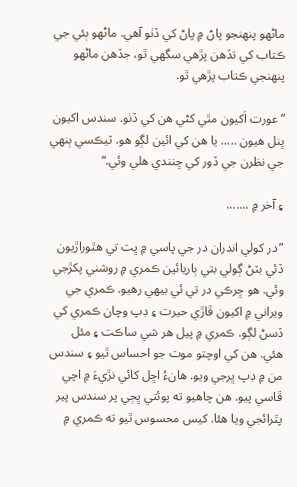ماڻهو پنهنجو پاڻ ۾ پاڻ کي ڏٺو آهي. ماڻهو ٻئي جي ڪتاب کي تڏهن پڙهي سگهي ٿو، جڏهن ماڻهو پنهنجي ڪتاب پڙهي ٿو.

”عورت اَکيون مٿي کڻي هن کي ڏٺو. سندس اکيون ڀنل هيون ..... يا هن کي ائين لڳو هو. ٽيڪسي ٻنهي جي نظرن جي ڏور کي ڇنندي هلي وئي.“

۽ آخر ۾ .......

”در کولي اندران در جي پاسي ۾ ڀت تي هٿوراڙيون  ڏئي بٽڻ ڳولي بتي ٻاريائين ڪمري ۾ روشني پکڙجي  وئي. هو ڇرڪي در تي ئي بيهي رهيو. ڪمري جي ويراني ۾ اکيون ڦاڙي حيرت ۽ ڊپ وچان ڪمري کي ڏسڻ لڳو. ڪمري ۾ پيل هر شي ساڪت ۽ مئل هئي. هن کي اوچتو موت جو احساس ٿيو ۽ سندس من ۾ ڊپ ڀرجي ويو. هانءُ اڇل کائي نڙيءَ ۾ اچي ڦاسي پيو. هن چاهيو ته پوئتي ڀڄي پر سندس پير پٿرائجي ويا هئا. کيس محسوس ٿيو ته ڪمري ۾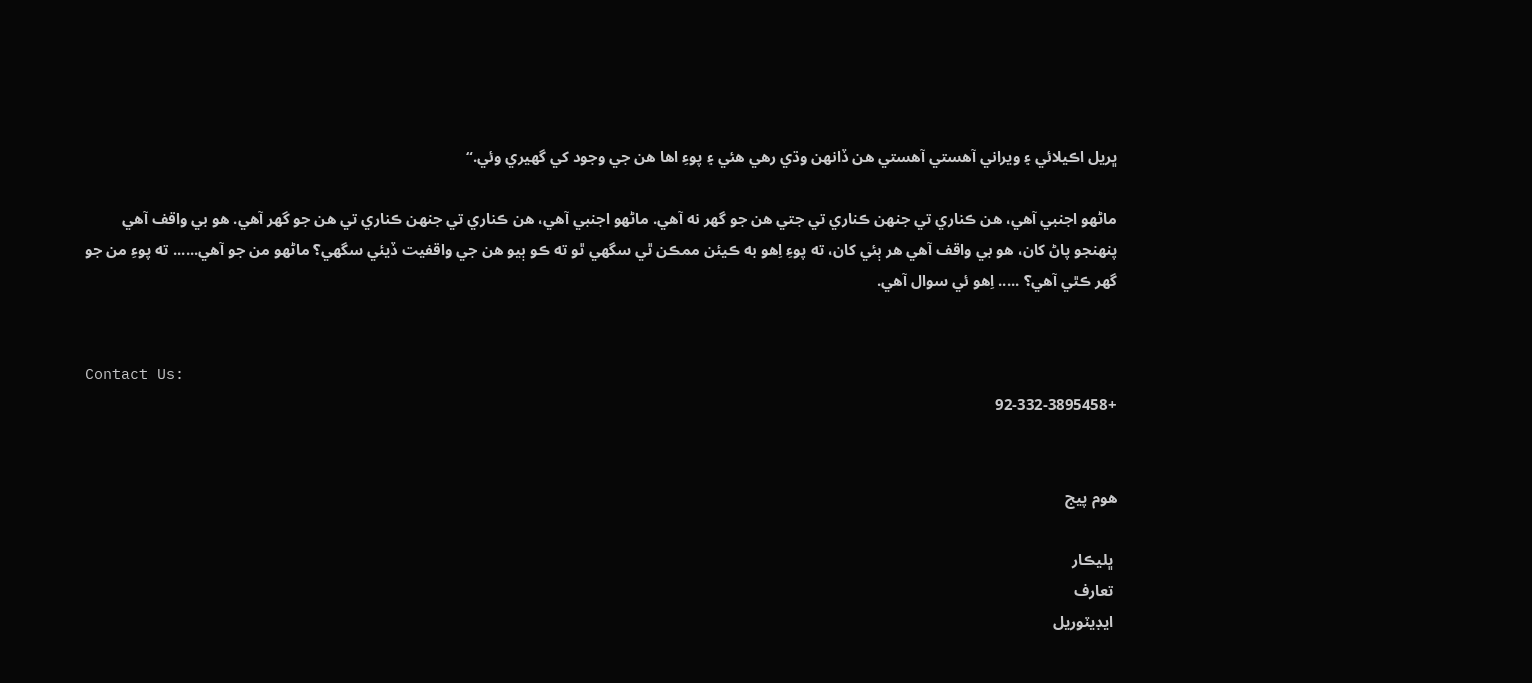ڀريل اڪيلائي ۽ ويراني آهستي آهستي هن ڏانهن وڌي رهي هئي ۽ پوءِ اها هن جي وجود کي گهيري وئي.“

ماڻهو اجنبي آهي، هن ڪناري تي جنهن ڪناري تي جتي هن جو گهر نه آهي. ماڻهو اجنبي آهي، هن ڪناري تي جنهن ڪناري تي هن جو گهر آهي. هو بي واقف آهي پنهنجو پاڻ کان، هو بي واقف آهي هر ٻئي کان، ته پوءِ اِهو به ڪيئن ممڪن ٿي سگهي ٿو ته ڪو ٻيو هن جي واقفيت ڏيئي سگهي؟ ماڻهو من جو آهي...... ته پوءِ من جو گهر ڪٿي آهي؟ ..... اِهو ئي سوال آهي.


Contact Us:
+92-332-3895458


هوم پيج

 ڀليڪار
 تعارف
 ايڊيٽوريل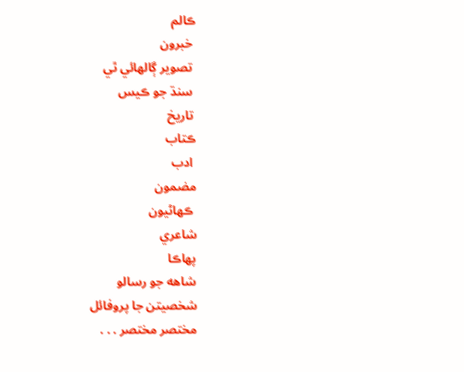ڪالم
 خبرون
 تصوير ڳالهائي ٿي
 سنڌ جو ڪيس
 تاريخ
ڪتاب
 ادب
مضمون
 ڪهاڻيون
شاعري
پهاڪا
شاهه جو رسالو
شخصيتن جا پروفائل
مختصر مختصر . . .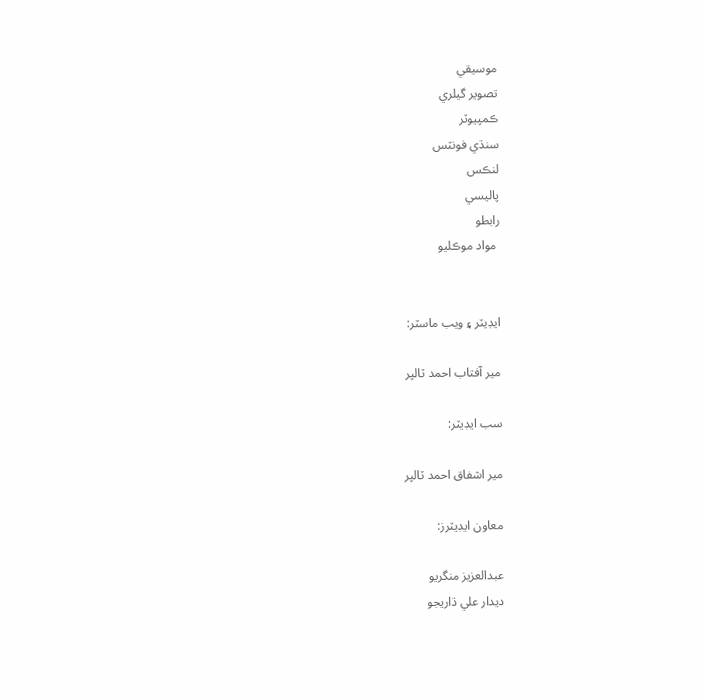موسيقي
تصوير گيلري
ڪمپيوٽر
سنڌي فونٽس
لنڪس
پاليسي
رابطو
 مواد موڪليو


ايڊيٽر ۽ ويب ماسٽر:

مير آفتاب احمد ٽالپر

سب ايڊيٽر:

مير اشفاق احمد ٽالپر

معاون ايڊيٽرز:

عبدالعزيز منگريو
ديدار علي ڌاريجو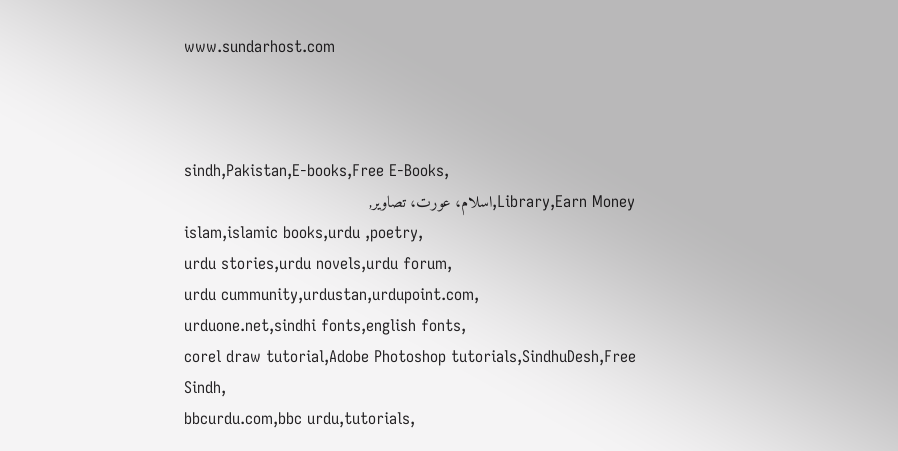www.sundarhost.com



sindh,Pakistan,E-books,Free E-Books,
Library,Earn Money,اسلام، عورت، تصاوير,
islam,islamic books,urdu ,poetry,
urdu stories,urdu novels,urdu forum,
urdu cummunity,urdustan,urdupoint.com,
urduone.net,sindhi fonts,english fonts,
corel draw tutorial,Adobe Photoshop tutorials,SindhuDesh,Free Sindh,
bbcurdu.com,bbc urdu,tutorials,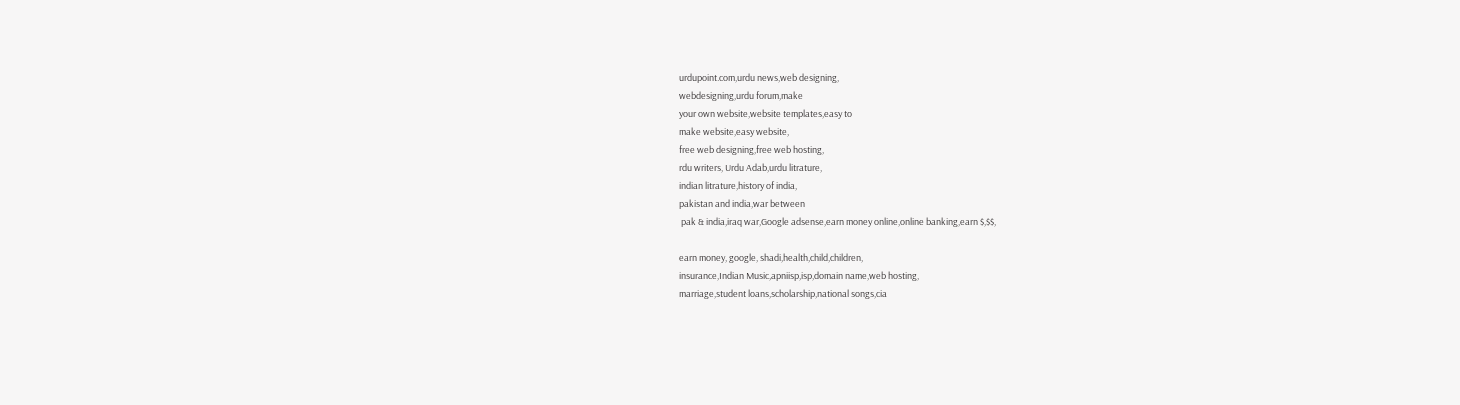urdupoint.com,urdu news,web designing,
webdesigning,urdu forum,make
your own website,website templates,easy to
make website,easy website,
free web designing,free web hosting,
rdu writers, Urdu Adab,urdu litrature,
indian litrature,history of india,
pakistan and india,war between
 pak & india,iraq war,Google adsense,earn money online,online banking,earn $,$$,

earn money, google, shadi,health,child,children,
insurance,Indian Music,apniisp,isp,domain name,web hosting,
marriage,student loans,scholarship,national songs,cia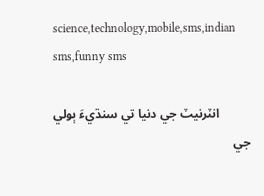science,technology,mobile,sms,indian sms,funny sms

          انٽرنيٽ جي دنيا تي سنڌيءَ ٻولي جي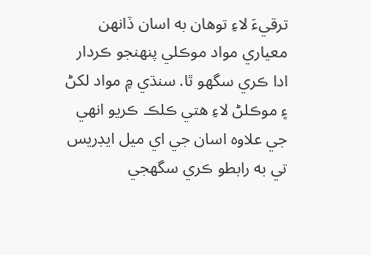ترقيءَ لاءِ توهان به اسان ڏانهن معياري مواد موڪلي پنهنجو ڪردار ادا ڪري سگهو ٿا. سنڌي ۾ مواد لکڻ ۽ موڪلڻ لاءِ هتي ڪلڪ ڪريو انهي جي علاوه اسان جي اي ميل ايڊريس تي به رابطو ڪري سگهجي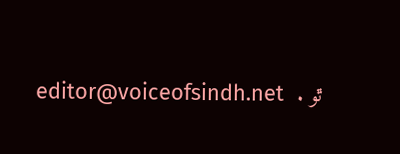ٿو .  editor@voiceofsindh.net